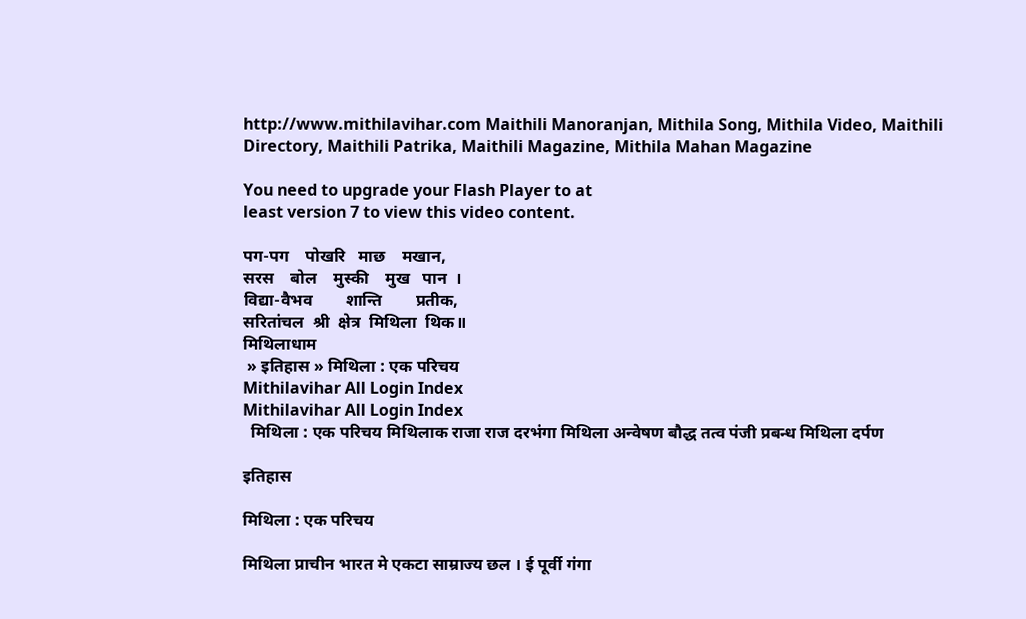http://www.mithilavihar.com Maithili Manoranjan, Mithila Song, Mithila Video, Maithili Directory, Maithili Patrika, Maithili Magazine, Mithila Mahan Magazine

You need to upgrade your Flash Player to at
least version 7 to view this video content.

पग-पग    पोखरि   माछ    मखान,
सरस    बोल    मुस्की    मुख   पान  ।
विद्या-वैभव        शान्ति        प्रतीक,
सरितांचल  श्री  क्षेत्र  मिथिला  थिक॥
मिथिलाधाम
 » इतिहास » मिथिला : एक परिचय
Mithilavihar All Login Index
Mithilavihar All Login Index
  मिथिला : एक परिचय मिथिलाक राजा राज दरभंगा मिथिला अन्वेषण बौद्ध तत्व पंजी प्रबन्ध मिथिला दर्पण

इतिहास

मिथिला : एक परिचय

मिथिला प्राचीन भारत मे एकटा साम्राज्य छल । ई पूर्वी गंगा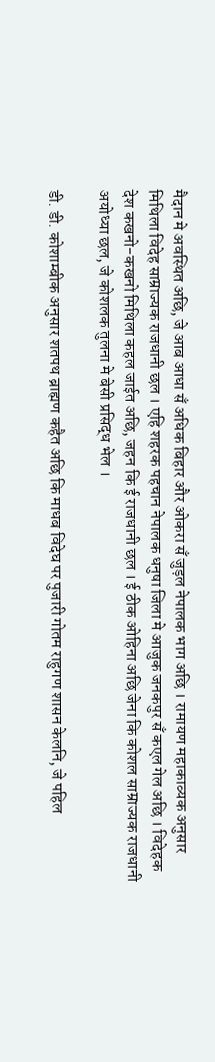मैदान मे अवस्थित अछि, जे आब आधा सँ अधिक बिहार और ओकरा सँ जुड़ल नेपालक भाग अछि । रामायण महाकाव्यक अनुसार मिथिला विदेह साम्राज्यक राजधानी छल । एहि शहरक पहचान नेपालक धनुषा जिला मे आजुक जनकपुर सँ कएल गेल अछि । विदेहक देश कखनो-कखनो मिथिला कहल जाईत अछि, जहन कि ई राजधानी छल । ई ठीक ओहिना अछि जेना कि कोशल साम्राज्यक राजधानी अयोध्या छल, जे कोशलक तुलना मे बेसी प्रसिद्ध भेल ।

डी. डी. कोशाम्बीक अनुसार शतपथ ब्राह्मण कहैत अछि कि माधब विदेघ पर पुजारी गोतम राहुगण शासन केलनि, जे पहिल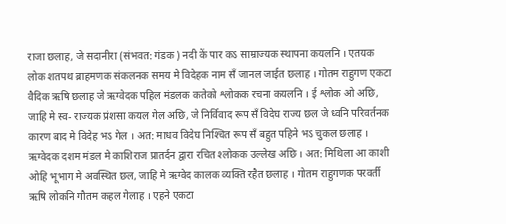राजा छलाह, जे सदानीरा (संभवत: गंडक ) नदी कें पार कऽ साम्राज्यक स्थापना कयलनि । एतयक लोक शतपथ ब्राहमणक संकलनक समय मे विदेहक नाम सँ जानल जाईत छलाह । गोतम राहुगण एकटा वैदिक ऋषि छलाह जे ऋग्वेदक पहिल मंडलक कतेको श्लोकक रचना कयलनि । ई श्लोक ओ अछि, जाहि मे स्व- राज्यक प्रंशसा कयल गेल अछि, जे निर्विवाद रूप सँ विदेघ राज्य छल जे ध्वनि परिवर्तनक कारण बाद मे विदेह भऽ गेल । अत: माधव विदेघ निश्‍चित रूप सँ बहुत पहिने भऽ चुकल छलाह । ऋग्वेदक दशम मंडल मे काशिराज प्रातर्दन द्वारा रचित श्‍लोकक उल्लेख अछि । अत: मिथिला आ काशी ओहि भूभाग मे अवस्थित छल, जाहि मे ऋग्वेद कालक व्यक्ति रहैत छलाह । गोतम राहुगणक परवर्ती ऋषि लोकनि गौतम कहल गेलाह । एहने एकटा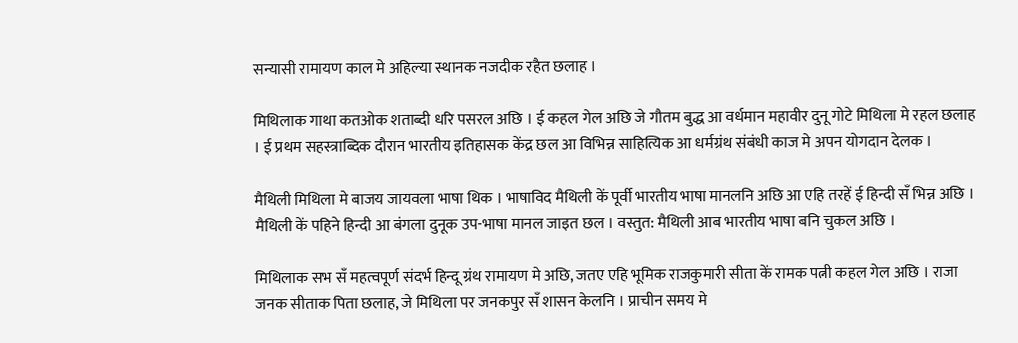सन्यासी रामायण काल मे अहिल्या स्थानक नजदीक रहैत छलाह ।

मिथिलाक गाथा कतओक शताब्दी धरि पसरल अछि । ई कहल गेल अछि जे गौतम बुद्ध आ वर्धमान महावीर दुनू गोटे मिथिला मे रहल छलाह । ई प्रथम सहस्त्राब्दिक दौरान भारतीय इतिहासक केंद्र छल आ विभिन्न साहित्यिक आ धर्मग्रंथ संबंधी काज मे अपन योगदान देलक ।

मैथिली मिथिला मे बाजय जायवला भाषा थिक । भाषाविद मैथिली कें पूर्वी भारतीय भाषा मानलनि अछि आ एहि तरहें ई हिन्दी सँ भिन्न अछि । मैथिली कें पहिने हिन्दी आ बंगला दुनूक उप-भाषा मानल जाइत छल । वस्तुत: मैथिली आब भारतीय भाषा बनि चुकल अछि ।

मिथिलाक सभ सँ महत्वपूर्ण संदर्भ हिन्दू ग्रंथ रामायण मे अछि, जतए एहि भूमिक राजकुमारी सीता कें रामक पत्नी कहल गेल अछि । राजा जनक सीताक पिता छलाह, जे मिथिला पर जनकपुर सँ शासन केलनि । प्राचीन समय मे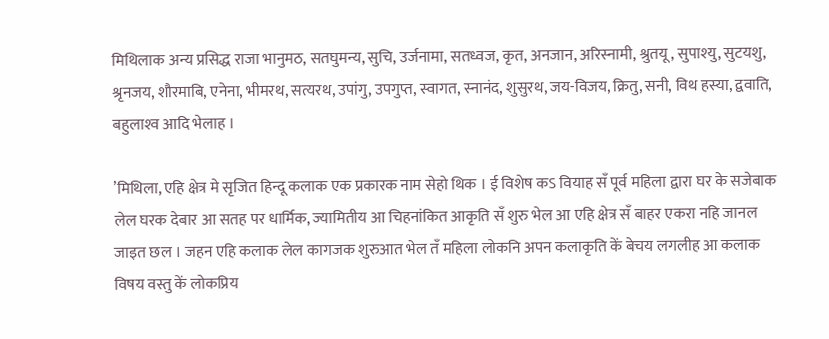मिथिलाक अन्य प्रसिद्ध राजा भानुमठ, सतघुमन्य, सुचि, उर्जनामा, सतध्वज, कृत, अनजान, अरिस्नामी, श्रुतयू, सुपाश्यु, सुटयशु, श्रृनजय, शौरमाबि, एनेना, भीमरथ, सत्यरथ, उपांगु, उपगुप्त, स्वागत, स्नानंद, शुसुरथ, जय-विजय, क्रितु, सनी, विथ हस्या, द्ववाति, बहुलाश्‍व आदि भेलाह ।

’मिथिला, एहि क्षेत्र मे सृजित हिन्दू कलाक एक प्रकारक नाम सेहो थिक । ई विशेष कऽ वियाह सँ पूर्व महिला द्वारा घर के सजेबाक लेल घरक देबार आ सतह पर धार्मिक, ज्यामितीय आ चिहनांकित आकृति सँ शुरु भेल आ एहि क्षेत्र सँ बाहर एकरा नहि जानल जाइत छल । जहन एहि कलाक लेल कागजक शुरुआत भेल तँ महिला लोकनि अपन कलाकृति कें बेचय लगलीह आ कलाक विषय वस्तु कें लोकप्रिय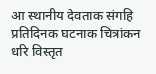आ स्थानीय देवताक संगहि प्रतिदिनक घटनाक चित्रांकन धरि विस्तृत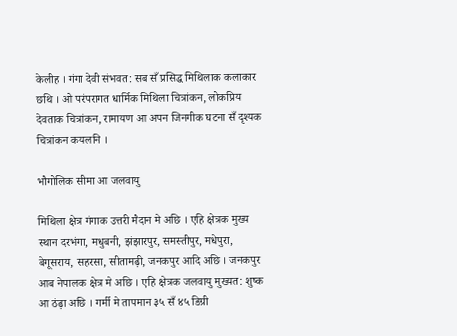केलीह । गंगा देवी संभवत: सब सँ प्रसिद्ध मिथिलाक कलाकार छथि । ओ परंपरागत धार्मिक मिथिला चित्रांकन, लोकप्रिय देवताक चित्रांकन, रामायण आ अपन जिनगीक घटना सँ दृश्यक चित्रांकन कयलनि ।

भौगोलिक सीमा आ जलवायु

मिथिला क्षेत्र गंगाक उत्तरी मैदान मे अछि । एहि क्षेत्रक मुख्य स्थान दरभंगा, मधुबनी, झंझारपुर, समस्तीपुर, मधेपुरा, बेगूसराय, सहरसा, सीतामढ़ी, जनकपुर आदि अछि । जनकपुर आब नेपालक क्षेत्र मे अछि । एहि क्षेत्रक जलवायु मुख्यत: शुष्क आ ठंढ़ा अछि । गर्मी मे तापमान ३५ सँ ४५ डिग्री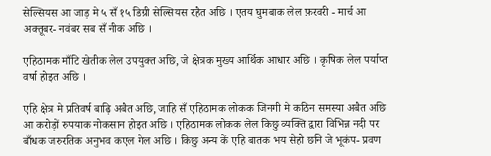सेल्सियस आ जाड़ मे ५ सँ १५ डिग्री सेल्सियस रहैत अछि । एतय घुमबाक लेल फ़रवरी - मार्च आ अक्तूबर- नवंबर सब सँ नीक अछि ।

एहिठामक माँटि खेतीक लेल उपयुक्त अछि, जे क्षेत्रक मुख्य आर्थिक आधार अछि । कृषिक लेल पर्याप्त वर्षा होइत अछि ।

एहि क्षेत्र मे प्रतिवर्ष बाढ़ि अबैत अछि, जाहि सँ एहिठामक लोकक जिनगी मे कठिन समस्या अबैत अछि आ करोड़ों रुपयाक नोकसान होइत अछि । एहिठामक लोकक लेल किछु व्यक्ति द्वारा विभिन्न नदी पर बाँधक जरुरतिक अनुभव कएल गेल अछि । किछु अन्य कें एहि बातक भय सेहो छनि जे भूकंप- प्रवण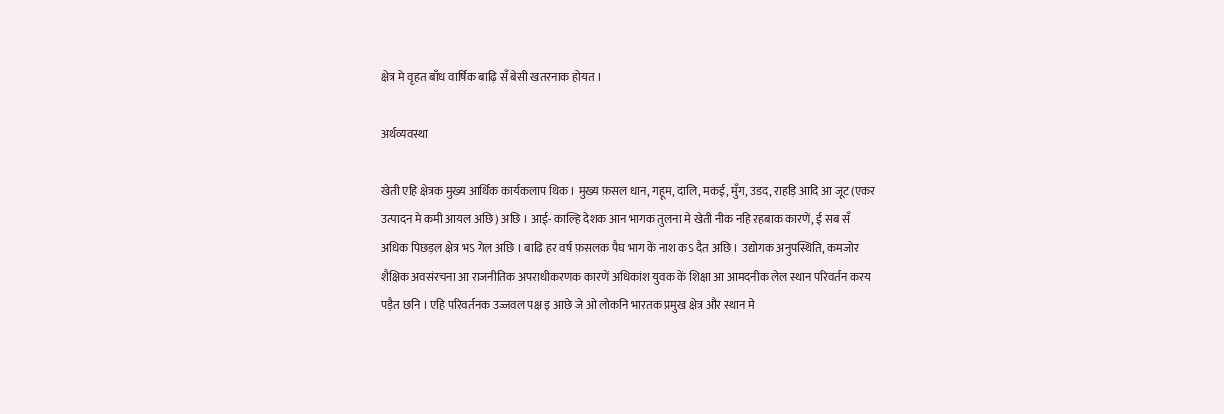क्षेत्र मे वृहत बाँध वार्षिक बाढ़ि सँ बेसी खतरनाक होयत ।

अर्थव्यवस्था

खेती एहि क्षेत्रक मुख्य आर्थिक कार्यकलाप थिक । मुख्य फ़सल धान, गहूम, दालि, मकई, मुँग, उडद, राहड़ि आदि आ जूट (एकर उत्पादन मे कमी आयल अछि) अछि । आई- काल्हि देशक आन भागक तुलना मे खेती नीक नहि रहबाक कारणें, ई सब सँ अधिक पिछड़ल क्षेत्र भऽ गेल अछि । बाढि हर वर्ष फ़सलक पैघ भाग कें नाश कऽ दैत अछि । उद्योगक अनुपस्थिति, कमजोर शैक्षिक अवसंरचना आ राजनीतिक अपराधीकरणक कारणें अधिकांश युवक कें शिक्षा आ आमदनीक लेल स्थान परिवर्तन करय पड़ैत छनि । एहि परिवर्तनक उज्जवल पक्ष इ आछे जे ओ लोकनि भारतक प्रमुख क्षेत्र और स्थान मे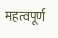महत्वपूर्ण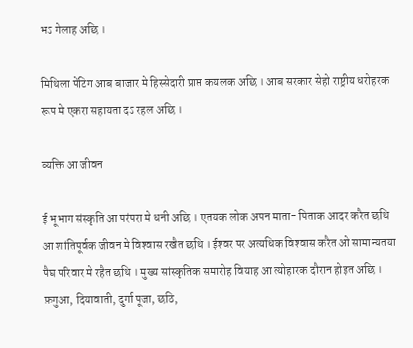भऽ गेलाह अछि ।

मिथिला पेंटिग आब बाजार मे हिस्सेदारी प्राप्त कयलक अछि । आब सरकार सेहो राष्ट्रीय धरोहरक रूप मे एकरा सहायता दऽ रहल अछि ।

व्यक्ति आ जीवन

ई भूभाग संस्कृति आ परंपरा मे धनी अछि । एतयक लोक अपन माता- पिताक आदर करैत छथि आ शांतिपूर्वक जीवन मे विश्‍वास रखैत छथि । ईश्‍वर पर अत्यधिक विश्‍वास करैत ओ सामान्यतया पैघ परिवार मे रहैत छथि । मुख्य सांस्कृतिक समारोह वियाह आ त्योहारक दौरान होइत अछि । फ़गुआ, दियावाती, दुर्गा पूजा, छठि,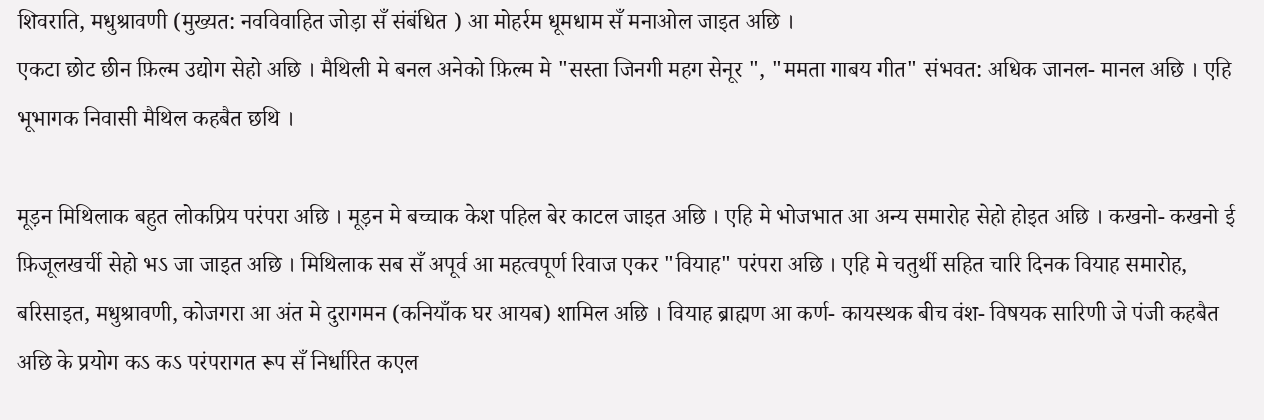शिवराति, मधुश्रावणी (मुख्यत: नवविवाहित जोड़ा सँ संबंधित ) आ मोहर्रम धूमधाम सँ मनाओल जाइत अछि ।
एकटा छोट छीन फ़िल्म उद्योग सेहो अछि । मैथिली मे बनल अनेको फ़िल्म मे "सस्ता जिनगी महग सेनूर ", "ममता गाबय गीत" संभवत: अधिक जानल- मानल अछि । एहि भूभागक निवासी मैथिल कहबैत छथि ।

मूड़न मिथिलाक बहुत लोकप्रिय परंपरा अछि । मूड़न मे बच्चाक केश पहिल बेर काटल जाइत अछि । एहि मे भोजभात आ अन्य समारोह सेहो होइत अछि । कखनो- कखनो ई फ़िजूलखर्ची सेहो भऽ जा जाइत अछि । मिथिलाक सब सँ अपूर्व आ महत्वपूर्ण रिवाज एकर "वियाह" परंपरा अछि । एहि मे चतुर्थी सहित चारि दिनक वियाह समारोह, बरिसाइत, मधुश्रावणी, कोजगरा आ अंत मे दुरागमन (कनियाँक घर आयब) शामिल अछि । वियाह ब्राह्मण आ कर्ण- कायस्थक बीच वंश- विषयक सारिणी जे पंजी कहबैत अछि के प्रयोग कऽ कऽ परंपरागत रूप सँ निर्धारित कएल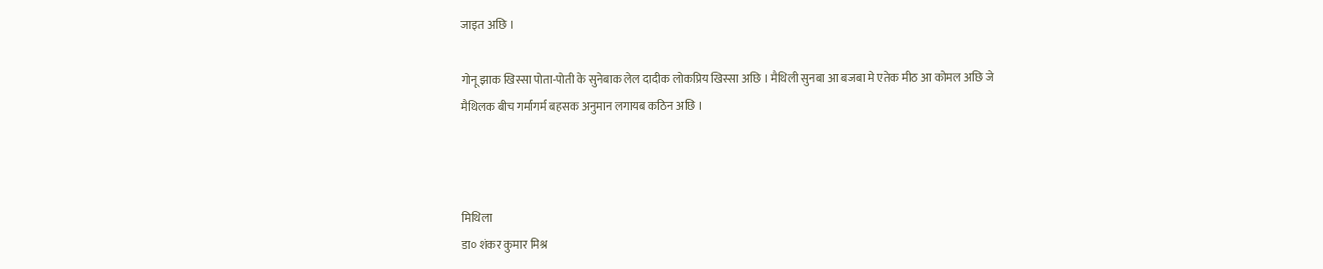जाइत अछि ।

गोनू झाक खिस्सा पोता-पोती के सुनेबाक लेल दादीक लोकप्रिय खिस्सा अछि । मैथिली सुनबा आ बजबा मे एतेक मीठ आ कोमल अछि जे मैथिलक बीच गर्मागर्म बहसक अनुमान लगायब कठिन अछि ।



मिथिला
डा० शंकर कुमार मिश्र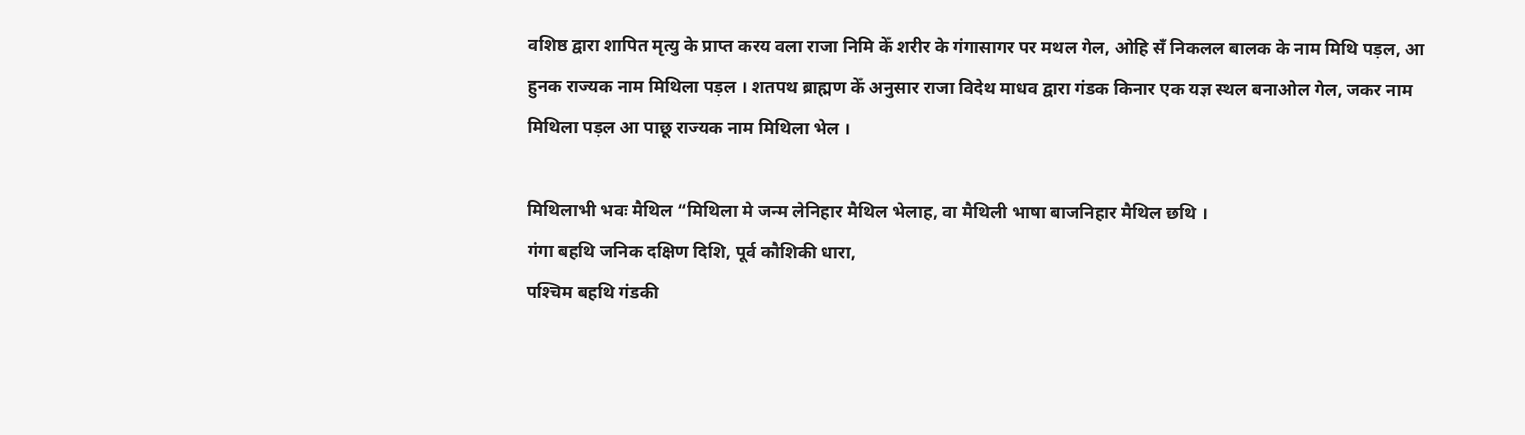वशिष्ठ द्वारा शापित मृत्यु के प्राप्त करय वला राजा निमि केँ शरीर के गंगासागर पर मथल गेल, ओहि सँ निकलल बालक के नाम मिथि पड़ल, आ हुनक राज्यक नाम मिथिला पड़ल । शतपथ ब्राह्मण केँ अनुसार राजा विदेथ माधव द्वारा गंडक किनार एक यज्ञ स्थल बनाओल गेल, जकर नाम मिथिला पड़ल आ पाछू राज्यक नाम मिथिला भेल ।

मिथिलाभी भवः मैथिल “मिथिला मे जन्म लेनिहार मैथिल भेलाह, वा मैथिली भाषा बाजनिहार मैथिल छथि ।
गंगा बहथि जनिक दक्षिण दिशि, पूर्व कौशिकी धारा,
पश्‍चिम बहथि गंडकी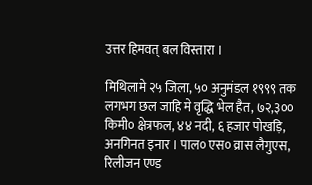उत्तर हिमवत्‌ बल विस्तारा ।

मिथिलामे २५ जिला, ५० अनुमंडल १९९९ तक लगभग छल जाहि मे वृद्धि भेल हैत, ७२,३०० किमी० क्षेत्रफल, ४४ नदी, ६ हजार पोखड़ि, अनगिनत इनार । पाल० एस० व्रास लैगुएस, रिलीजन एण्ड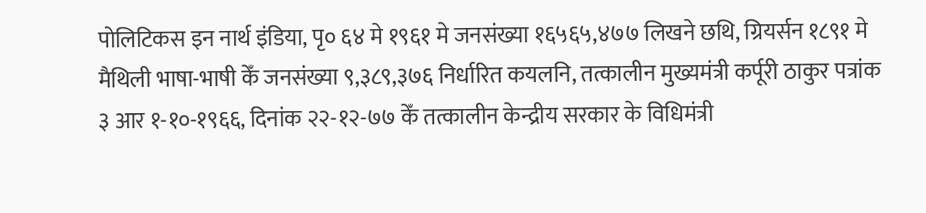पोलिटिकस इन नार्थ इंडिया, पृ० ६४ मे १९६१ मे जनसंख्या १६५६५,४७७ लिखने छथि, ग्रियर्सन १८९१ मे मैथिली भाषा-भाषी केँ जनसंख्या ९,३८९,३७६ निर्धारित कयलनि, तत्कालीन मुख्यमंत्री कर्पूरी ठाकुर पत्रांक ३ आर १-१०-१९६६, दिनांक २२-१२-७७ केँ तत्कालीन केन्द्रीय सरकार के विधिमंत्री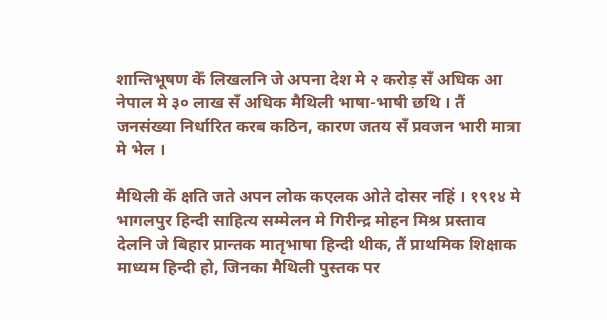शान्तिभूषण केँ लिखलनि जे अपना देश मे २ करोड़ सँ अधिक आ नेपाल मे ३० लाख सँ अधिक मैथिली भाषा-भाषी छथि । तैं जनसंख्या निर्धारित करब कठिन, कारण जतय सँ प्रवजन भारी मात्रा मे भेल ।

मैथिली केँ क्षति जते अपन लोक कएलक ओते दोसर नहिं । १९१४ मे भागलपुर हिन्दी साहित्य सम्मेलन मे गिरीन्द्र मोहन मिश्र प्रस्ताव देलनि जे बिहार प्रान्तक मातृभाषा हिन्दी थीक, तैं प्राथमिक शिक्षाक माध्यम हिन्दी हो, जिनका मैथिली पुस्तक पर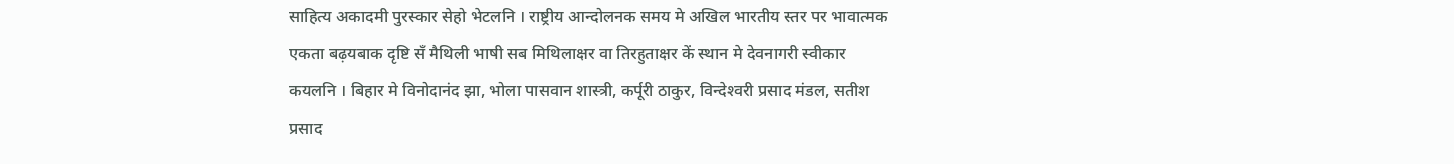साहित्य अकादमी पुरस्कार सेहो भेटलनि । राष्ट्रीय आन्दोलनक समय मे अखिल भारतीय स्तर पर भावात्मक एकता बढ़यबाक दृष्टि सँ मैथिली भाषी सब मिथिलाक्षर वा तिरहुताक्षर कें स्थान मे देवनागरी स्वीकार कयलनि । बिहार मे विनोदानंद झा, भोला पासवान शास्त्री, कर्पूरी ठाकुर, विन्देश्‍वरी प्रसाद मंडल, सतीश प्रसाद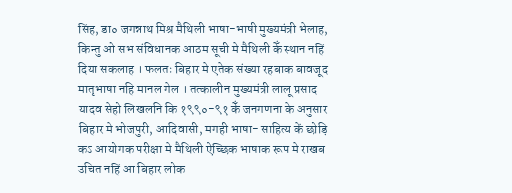सिंह, डा० जगन्नाथ मिश्र मैथिली भाषा-भाषी मुख्यमंत्री भेलाह, किन्तु ओ सभ संविधानक आठम सूची मे मैथिली केँ स्थान नहिं दिया सकलाह । फलतः बिहार मे एतेक संख्या रहबाक बावजूद मातृभाषा नहि मानल गेल । तत्कालीन मुख्यमंत्री लालू प्रसाद यादव सेहो लिखलनि कि १९९०-९१ केँ जनगणना के अनुसार बिहार मे भोजपुरी, आदिवासी, मगही भाषा- साहित्य कें छोड़ि कऽ आयोगक परीक्षा मे मैथिली ऐच्छिक भाषाक रूप मे राखब उचित नहिं आ बिहार लोक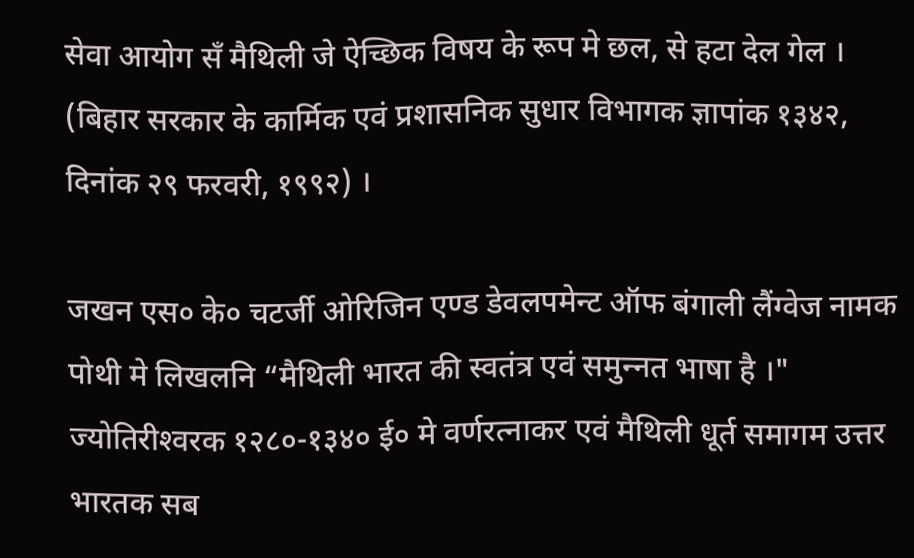सेवा आयोग सँ मैथिली जे ऐच्छिक विषय के रूप मे छल, से हटा देल गेल । (बिहार सरकार के कार्मिक एवं प्रशासनिक सुधार विभागक ज्ञापांक १३४२, दिनांक २९ फरवरी, १९९२) ।

जखन एस० के० चटर्जी ओरिजिन एण्ड डेवलपमेन्ट ऑफ बंगाली लैंग्वेज नामक पोथी मे लिखलनि “मैथिली भारत की स्वतंत्र एवं समुन्‍नत भाषा है ।" ज्योतिरीश्‍वरक १२८०-१३४० ई० मे वर्णरत्‍नाकर एवं मैथिली धूर्त समागम उत्तर भारतक सब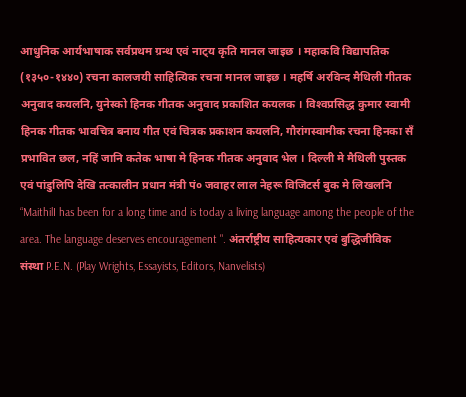आधुनिक आर्यभाषाक सर्वप्रथम ग्रन्थ एवं नाट्‍य कृति मानल जाइछ । महाकवि विद्यापतिक (१३५०-१४४०) रचना कालजयी साहित्यिक रचना मानल जाइछ । महर्षि अरविन्द मैथिली गीतक अनुवाद कयलनि, युनेस्को हिनक गीतक अनुवाद प्रकाशित कयलक । विश्‍वप्रसिद्ध कुमार स्वामी हिनक गीतक भावचित्र बनाय गीत एवं चित्रक प्रकाशन कयलनि, गौरांगस्वामीक रचना हिनका सँ प्रभावित छल, नहिं जानि कतेक भाषा मे हिनक गीतक अनुवाद भेल । दिल्ली मे मैथिली पुस्तक एवं पांडुलिपि देखि तत्कालीन प्रधान मंत्री पं० जवाहर लाल नेहरू विजिटर्स बुक मे लिखलनि “MaithilI has been for a long time and is today a living language among the people of the area. The language deserves encouragement ". अंतर्राष्ट्रीय साहित्यकार एवं बुद्धिजीविक संस्था P.E.N. (Play Wrights, Essayists, Editors, Nanvelists)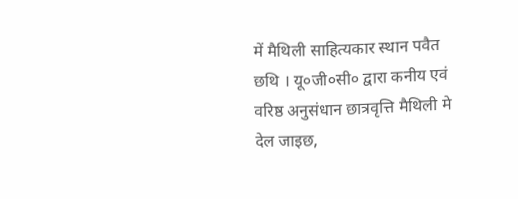में मैथिली साहित्यकार स्थान पवैत छथि । यू०जी०सी० द्वारा कनीय एवं वरिष्ठ अनुसंधान छात्रवृत्ति मैथिली मे देल जाइछ,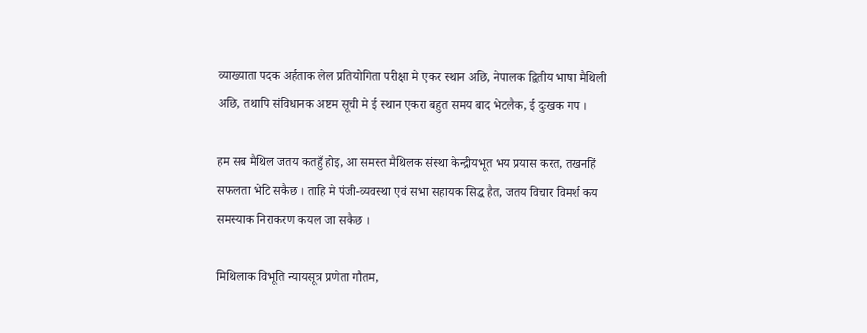व्याख्याता पदक अर्हताक लेल प्रतियोगिता परीक्षा मे एकर स्थान अछि, नेपालक द्वितीय भाषा मैथिली अछि, तथापि संविधानक अष्टम सूची मे ई स्थान एकरा बहुत समय बाद भेटलैक, ई दुःखक गप ।

हम सब मैथिल जतय कतहुँ होइ, आ समस्त मैथिलक संस्था केन्द्रीयभूत भय प्रयास करत, तखनहिं सफलता भेटि सकैछ । ताहि मे पंजी-व्यवस्था एवं सभा सहायक सिद्ध हैत, जतय विचार विमर्श कय समस्याक निराकरण कयल जा सकैछ ।

मिथिलाक विभूति न्यायसूत्र प्रणेता गौतम,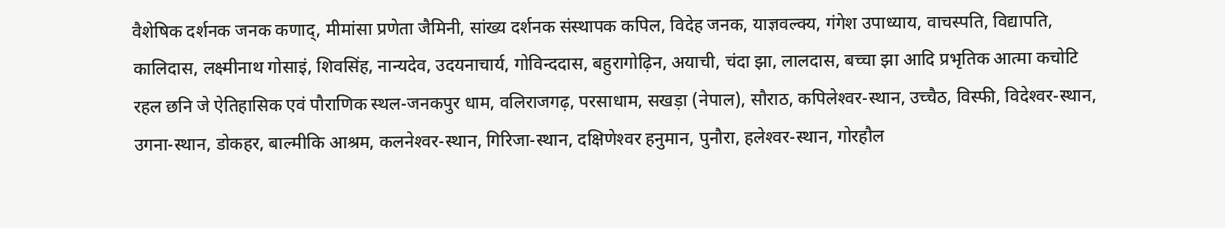वैशेषिक दर्शनक जनक कणाद्‌, मीमांसा प्रणेता जैमिनी, सांख्य दर्शनक संस्थापक कपिल, विदेह जनक, याज्ञवल्क्य, गंगेश उपाध्याय, वाचस्पति, विद्यापति, कालिदास, लक्ष्मीनाथ गोसाइं, शिवसिंह, नान्यदेव, उदयनाचार्य, गोविन्ददास, बहुरागोढ़िन, अयाची, चंदा झा, लालदास, बच्चा झा आदि प्रभृतिक आत्मा कचोटि रहल छनि जे ऐतिहासिक एवं पौराणिक स्थल-जनकपुर धाम, वलिराजगढ़, परसाधाम, सखड़ा (नेपाल), सौराठ, कपिलेश्‍वर-स्थान, उच्चैठ, विस्फी, विदेश्‍वर-स्थान, उगना-स्थान, डोकहर, बाल्मीकि आश्रम, कलनेश्‍वर-स्थान, गिरिजा-स्थान, दक्षिणेश्‍वर हनुमान, पुनौरा, हलेश्‍वर-स्थान, गोरहौल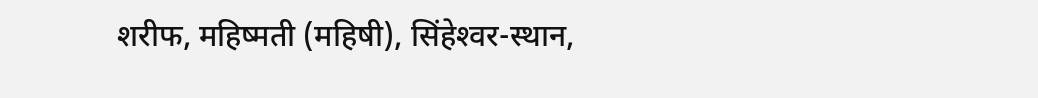शरीफ, महिष्मती (महिषी), सिंहेश्‍वर-स्थान,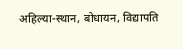अहिल्या-स्थान, बोधायन, विद्यापति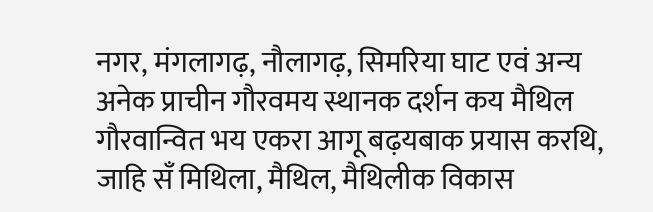नगर, मंगलागढ़, नौलागढ़, सिमरिया घाट एवं अन्य अनेक प्राचीन गौरवमय स्थानक दर्शन कय मैथिल गौरवान्वित भय एकरा आगू बढ़यबाक प्रयास करथि, जाहि सँ मिथिला, मैथिल, मैथिलीक विकास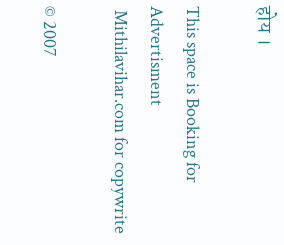होय ।

This space is Booking for Advertisment
 Mithilavihar.com for copywrite

© 2007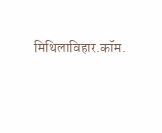मिथिलाविहार.कॉम.